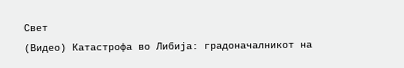Свет
(Видео) Катастрофа во Либија: градоначалникот на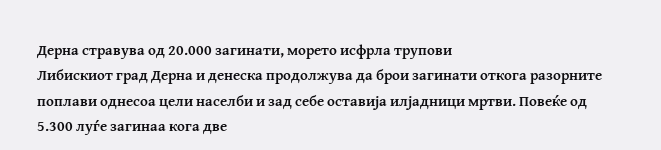Дерна стравува од 20.000 загинати, морето исфрла трупови
Либискиот град Дерна и денеска продолжува да брои загинати откога разорните поплави однесоа цели населби и зад себе оставија илјадници мртви. Повеќе од 5.300 луѓе загинаа кога две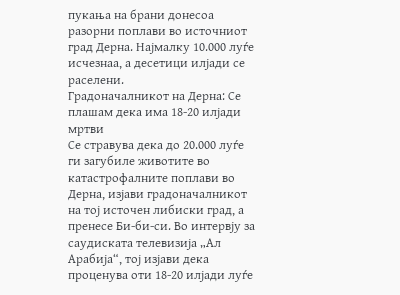пукања на брани донесоа разорни поплави во источниот град Дерна. Најмалку 10.000 луѓе исчезнаа, а десетици илјади се раселени.
Градоначалникот на Дерна: Се плашам дека има 18-20 илјади мртви
Се стравува дека до 20.000 луѓе ги загубиле животите во катастрофалните поплави во Дерна, изјави градоначалникот на тој источен либиски град, а пренесе Би-би-си. Во интервју за саудиската телевизија „Ал Арабија“, тој изјави дека проценува оти 18-20 илјади луѓе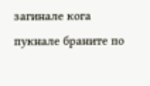загинале кога пукнале браните по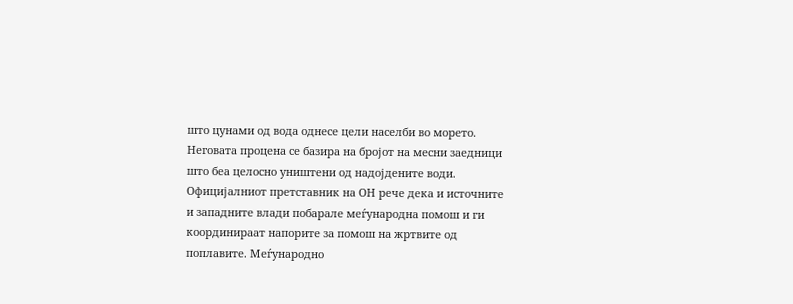што цунами од вода однесе цели населби во морето.
Неговата процена се базира на бројот на месни заедници што беа целосно уништени од надојдените води.
Официјалниот претставник на ОН рече дека и источните и западните влади побарале меѓународна помош и ги координираат напорите за помош на жртвите од поплавите. Меѓународно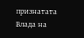признатата Влада на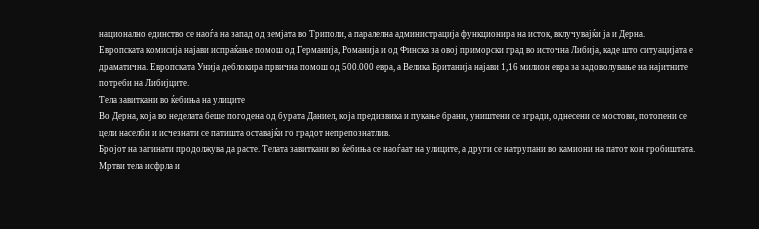национално единство се наоѓа на запад од земјата во Триполи, а паралелна администрација функционира на исток, вклучувајќи ја и Дерна.
Европската комисија најави испраќање помош од Германија, Романија и од Финска за овој приморски град во источна Либија, каде што ситуацијата е драматична. Европската Унија деблокира првична помош од 500.000 евра, а Велика Британија најави 1,16 милион евра за задоволување на најитните потреби на Либијците.
Тела завиткани во ќебиња на улиците
Во Дерна, која во неделата беше погодена од бурата Даниел, која предизвика и пукање брани, уништени се згради, однесени се мостови, потопени се цели населби и исчезнати се патишта оставајќи го градот непрепознатлив.
Бројот на загинати продолжува да расте. Телата завиткани во ќебиња се наоѓаат на улиците, а други се натрупани во камиони на патот кон гробиштата. Мртви тела исфрла и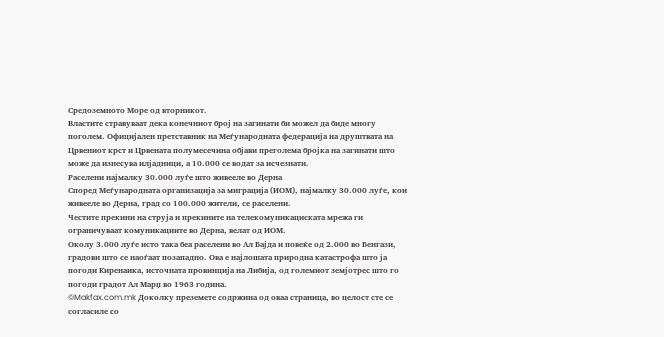Средоземното Море од вторникот.
Властите стравуваат дека конечниот број на загинати би можел да биде многу поголем. Официјален претставник на Меѓународната федерација на друштвата на Црвениот крст и Црвената полумесечина објави преголема бројка на загинати што може да изнесува илјадници, а 10.000 се водат за исчезнати.
Раселени најмалку 30.000 луѓе што живееле во Дерна
Според Меѓународната организација за миграција (ИОМ), најмалку 30.000 луѓе, кои живееле во Дерна, град со 100.000 жители, се раселени.
Честите прекини на струја и прекините на телекомуникациската мрежа ги ограничуваат комуникациите во Дерна, велат од ИОМ.
Околу 3.000 луѓе исто така беа раселени во Ал Бајда и повеќе од 2.000 во Бенгази, градови што се наоѓаат позападно. Ова е најлошата природна катастрофа што ја погоди Киренаика, источната провинција на Либија, од големиот земјотрес што го погоди градот Ал Марџ во 1963 година.
©Makfax.com.mk Доколку преземете содржина од оваа страница, во целост сте се согласиле со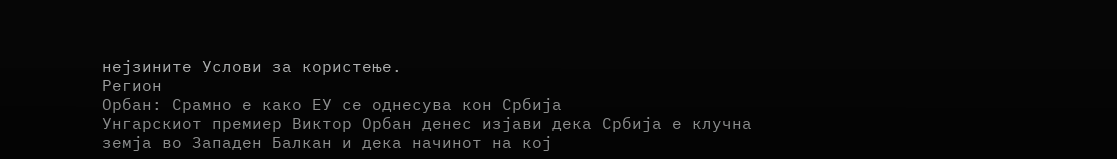нејзините Услови за користење.
Регион
Орбан: Срамно е како ЕУ се однесува кон Србија
Унгарскиот премиер Виктор Орбан денес изјави дека Србија е клучна земја во Западен Балкан и дека начинот на кој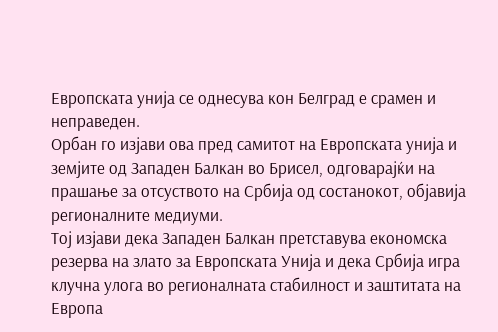Европската унија се однесува кон Белград е срамен и неправеден.
Орбан го изјави ова пред самитот на Европската унија и земјите од Западен Балкан во Брисел, одговарајќи на прашање за отсуството на Србија од состанокот, објавија регионалните медиуми.
Тој изјави дека Западен Балкан претставува економска резерва на злато за Европската Унија и дека Србија игра клучна улога во регионалната стабилност и заштитата на Европа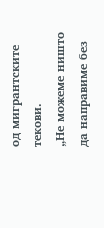од мигрантските текови.
„Не можеме ништо да направиме без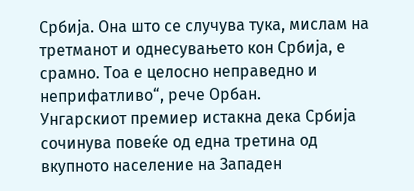Србија. Она што се случува тука, мислам на третманот и однесувањето кон Србија, е срамно. Тоа е целосно неправедно и неприфатливо“, рече Орбан.
Унгарскиот премиер истакна дека Србија сочинува повеќе од една третина од вкупното население на Западен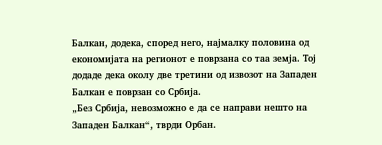Балкан, додека, според него, најмалку половина од економијата на регионот е поврзана со таа земја. Тој додаде дека околу две третини од извозот на Западен Балкан е поврзан со Србија.
„Без Србија, невозможно е да се направи нешто на Западен Балкан“, тврди Орбан.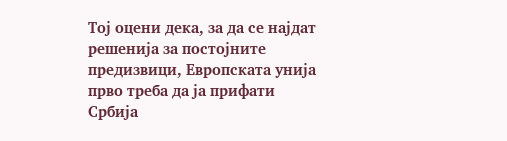Тој оцени дека, за да се најдат решенија за постојните предизвици, Европската унија прво треба да ја прифати Србија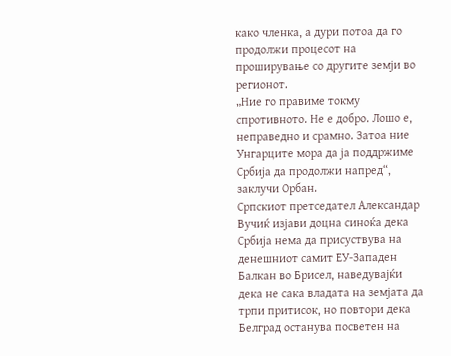како членка, а дури потоа да го продолжи процесот на проширување со другите земји во регионот.
„Ние го правиме токму спротивното. Не е добро. Лошо е, неправедно и срамно. Затоа ние Унгарците мора да ја поддржиме Србија да продолжи напред“, заклучи Орбан.
Српскиот претседател Александар Вучиќ изјави доцна синоќа дека Србија нема да присуствува на денешниот самит ЕУ-Западен Балкан во Брисел, наведувајќи дека не сака владата на земјата да трпи притисок, но повтори дека Белград останува посветен на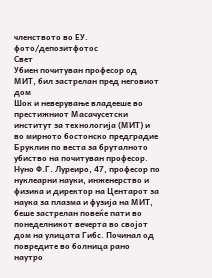членството во ЕУ.
фото/депозитфотос
Свет
Убиен почитуван професор од МИТ, бил застрелан пред неговиот дом
Шок и неверување владееше во престижниот Масачусетски институт за технологија (МИТ) и во мирното бостонско предградие Бруклин по веста за бруталното убиство на почитуван професор.
Нуно Ф.Г. Луреиро, 47, професор по нуклеарни науки, инженерство и физика и директор на Центарот за наука за плазма и фузија на МИТ, беше застрелан повеќе пати во понеделникот вечерта во својот дом на улицата Гибс. Починал од повредите во болница рано наутро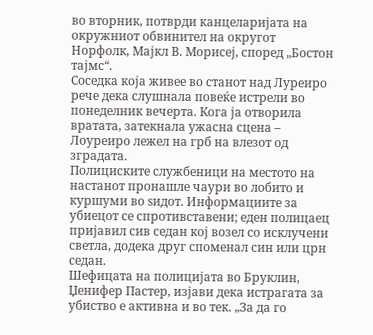во вторник, потврди канцеларијата на окружниот обвинител на округот Норфолк, Мајкл В. Морисеј, според „Бостон тајмс“.
Соседка која живее во станот над Луреиро рече дека слушнала повеќе истрели во понеделник вечерта. Кога ја отворила вратата, затекнала ужасна сцена – Лоуреиро лежел на грб на влезот од зградата.
Полициските службеници на местото на настанот пронашле чаури во лобито и куршуми во ѕидот. Информациите за убиецот се спротивставени; еден полицаец пријавил сив седан кој возел со исклучени светла, додека друг споменал син или црн седан.
Шефицата на полицијата во Бруклин, Џенифер Пастер, изјави дека истрагата за убиство е активна и во тек. „За да го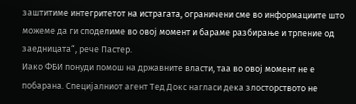заштитиме интегритетот на истрагата, ограничени сме во информациите што можеме да ги споделиме во овој момент и бараме разбирање и трпение од заедницата“, рече Пастер.
Иако ФБИ понуди помош на државните власти, таа во овој момент не е побарана. Специјалниот агент Тед Докс нагласи дека злосторството не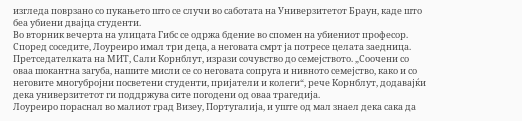изгледа поврзано со пукањето што се случи во саботата на Универзитетот Браун, каде што беа убиени двајца студенти.
Во вторник вечерта на улицата Гибс се одржа бдение во спомен на убиениот професор. Според соседите, Лоуреиро имал три деца, а неговата смрт ја потресе целата заедница.
Претседателката на МИТ, Сали Корнблут, изрази сочувство до семејството. „Соочени со оваа шокантна загуба, нашите мисли се со неговата сопруга и нивното семејство, како и со неговите многубројни посветени студенти, пријатели и колеги“, рече Корнблут, додавајќи дека универзитетот ги поддржува сите погодени од оваа трагедија.
Лоуреиро пораснал во малиот град Визеу, Португалија, и уште од мал знаел дека сака да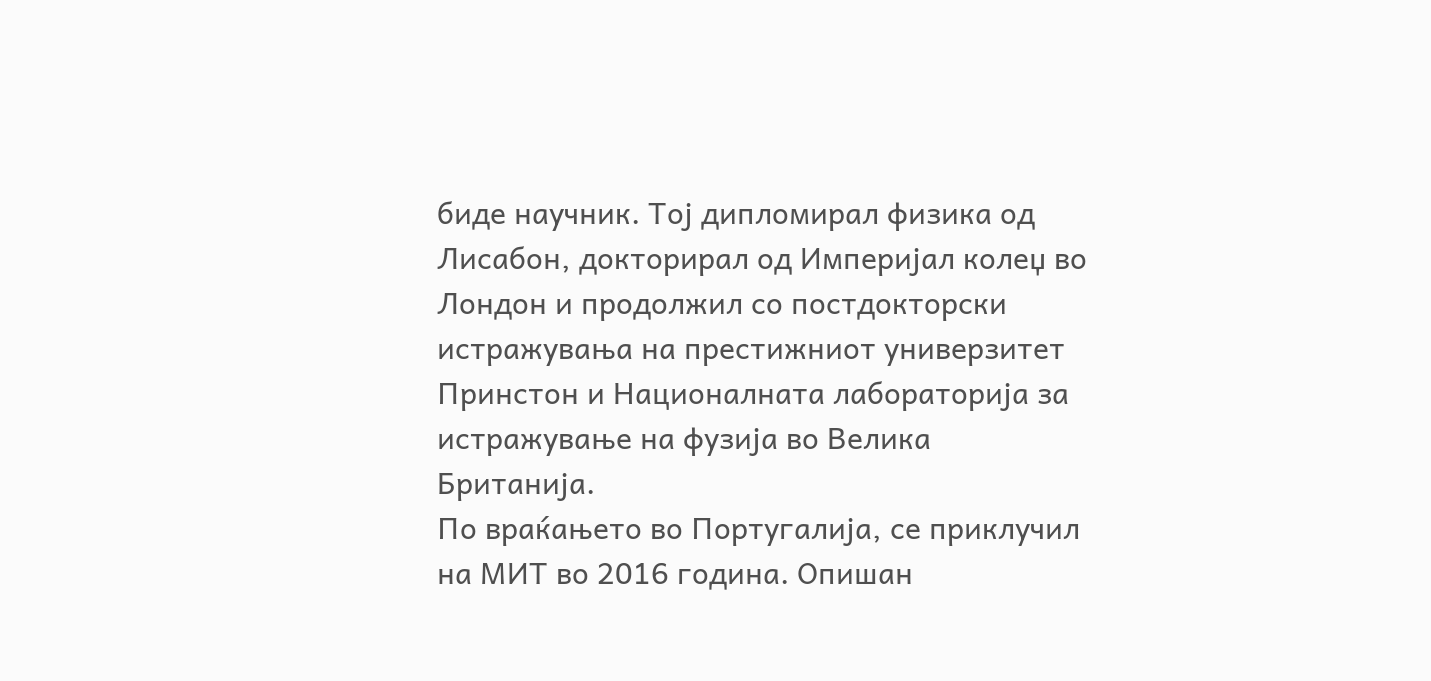биде научник. Тој дипломирал физика од Лисабон, докторирал од Империјал колеџ во Лондон и продолжил со постдокторски истражувања на престижниот универзитет Принстон и Националната лабораторија за истражување на фузија во Велика Британија.
По враќањето во Португалија, се приклучил на МИТ во 2016 година. Опишан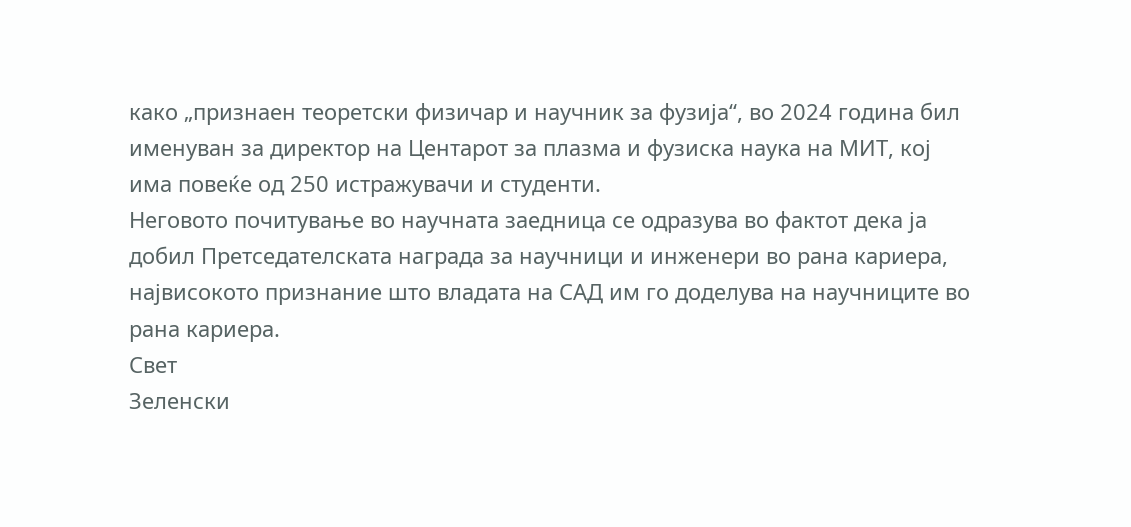како „признаен теоретски физичар и научник за фузија“, во 2024 година бил именуван за директор на Центарот за плазма и фузиска наука на МИТ, кој има повеќе од 250 истражувачи и студенти.
Неговото почитување во научната заедница се одразува во фактот дека ја добил Претседателската награда за научници и инженери во рана кариера, највисокото признание што владата на САД им го доделува на научниците во рана кариера.
Свет
Зеленски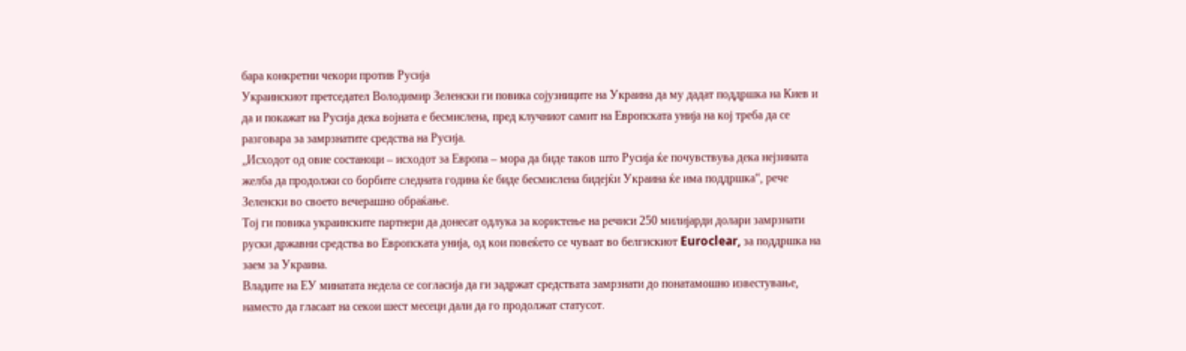бара конкретни чекори против Русија
Украинскиот претседател Володимир Зеленски ги повика сојузниците на Украина да му дадат поддршка на Киев и да и покажат на Русија дека војната е бесмислена, пред клучниот самит на Европската унија на кој треба да се разговара за замрзнатите средства на Русија.
„Исходот од овие состаноци – исходот за Европа – мора да биде таков што Русија ќе почувствува дека нејзината желба да продолжи со борбите следната година ќе биде бесмислена бидејќи Украина ќе има поддршка“, рече Зеленски во своето вечерашно обраќање.
Тој ги повика украинските партнери да донесат одлука за користење на речиси 250 милијарди долари замрзнати руски државни средства во Европската унија, од кои повеќето се чуваат во белгискиот Euroclear, за поддршка на заем за Украина.
Владите на ЕУ минатата недела се согласија да ги задржат средствата замрзнати до понатамошно известување, наместо да гласаат на секои шест месеци дали да го продолжат статусот.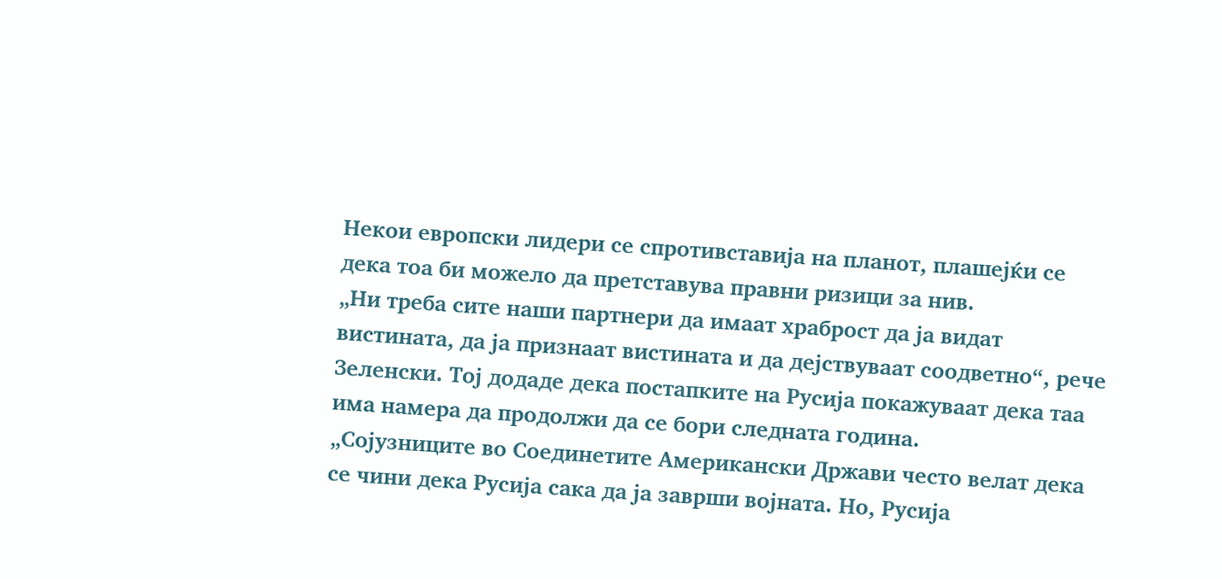Некои европски лидери се спротивставија на планот, плашејќи се дека тоа би можело да претставува правни ризици за нив.
„Ни треба сите наши партнери да имаат храброст да ја видат вистината, да ја признаат вистината и да дејствуваат соодветно“, рече Зеленски. Тој додаде дека постапките на Русија покажуваат дека таа има намера да продолжи да се бори следната година.
„Сојузниците во Соединетите Американски Држави често велат дека се чини дека Русија сака да ја заврши војната. Но, Русија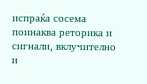испраќа сосема поинаква реторика и сигнали, вклучително и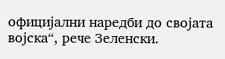официјални наредби до својата војска“, рече Зеленски.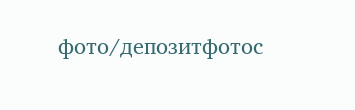фото/депозитфотос